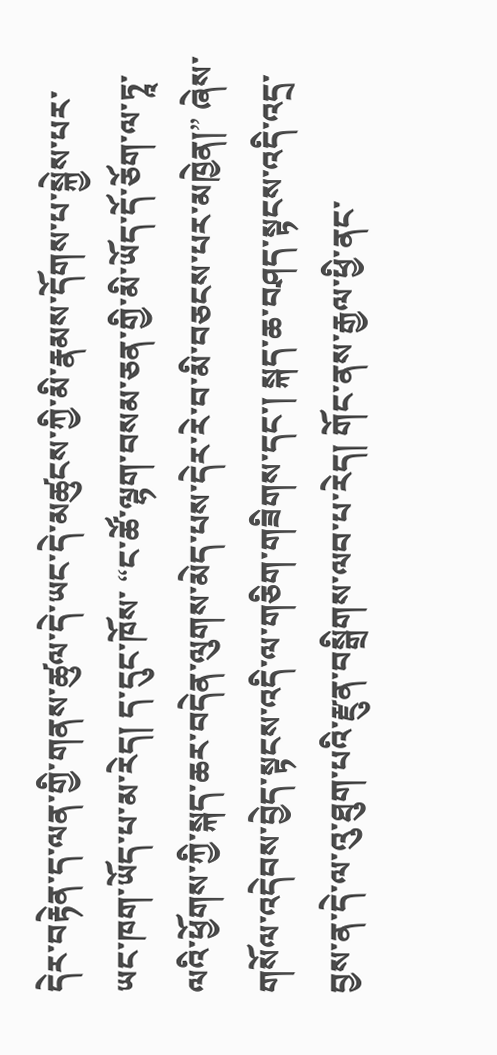དེར་བརྟེན་ད་ལན་གྱི་གནས་ཚུལ་དེ་ཡང་དེ་མཚུངས་ཀྱི་མི་རྣམས་དོགས་པ་སྐྱེས་པར་ཡང་ཁག་ཡོད་པ་མ་རེད། ད་དུང་ཁོས་ “ང་ཚོ་ལྷག་བསམ་ཅན་གྱི་མི་ཡོད་དོ་ཅོག་ལ་ཏཱ་ལའི་ཕྱོགས་ཀྱི་སྐད་ཆར་བདེན་ལུགས་མེད་པས་དེར་རེ་བ་མི་བཅངས་པར་མཁྱེན།” ཞེས་གསོལ་འདེབས་བྱེད་སྟངས་འདི་ལ་གཅིག་གཟིགས་དང་། སྐད་ཆ་བཤད་སྟངས་འདི་འདྲ་བྱས་ན་དེ་ལ་འུ་ཐུག་པའི་རྫུན་བསྒྲིགས་ལབ་པ་རེད། གོང་ནས་རྒྱལ་ཕྱི་ནང་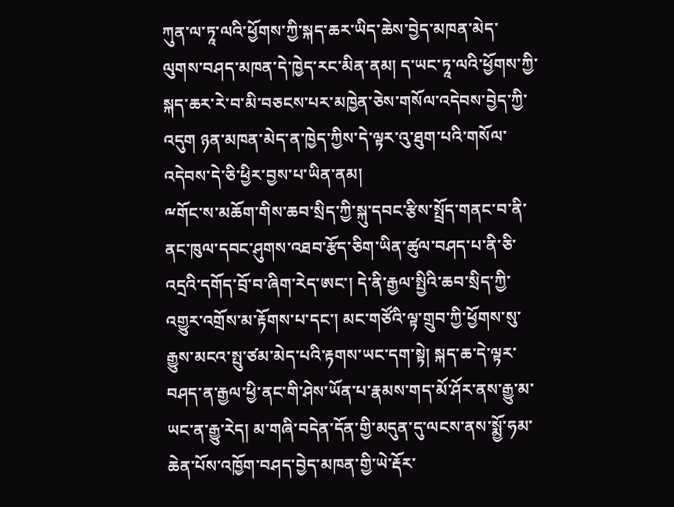ཀུན་ལ་ཏཱ་ལའི་ཕྱོགས་ཀྱི་སྐད་ཆར་ཡིད་ཆེས་བྱེད་མཁན་མེད་ལུགས་བཤད་མཁན་དེ་ཁྱེད་རང་མིན་ནམ། ད་ཡང་ཏཱ་ལའི་ཕྱོགས་ཀྱི་སྐད་ཆར་རེ་བ་མི་བཅངས་པར་མཁྱེན་ཅེས་གསོལ་འདེབས་བྱེད་ཀྱི་འདུག ཉན་མཁན་མེད་ན་ཁྱེད་ཀྱིས་དེ་ལྟར་འུ་ཐུག་པའི་གསོལ་འདེབས་དེ་ཅི་ཕྱིར་བྱས་པ་ཡིན་ནམ།
ྋགོང་ས་མཆོག་གིས་ཆབ་སྲིད་ཀྱི་སྐུ་དབང་རྩིས་སྤྲོད་གནང་བ་ནི་ནང་ཁུལ་དབང་ཤུགས་འཐབ་རྩོད་ཅིག་ཡིན་ཚུལ་བཤད་པ་ནི་ཅི་འདྲའི་དགོད་བྲོ་བ་ཞིག་རེད་ཨང་། དེ་ནི་རྒྱལ་སྤྱིའི་ཆབ་སྲིད་ཀྱི་འགྱུར་འགྲོས་མ་རྟོགས་པ་དང་། མང་གཙོའི་ལྟ་གྲུབ་ཀྱི་ཕྱོགས་སུ་རྒྱུས་མངའ་སྤུ་ཙམ་མེད་པའི་རྟགས་ཡང་དག་སྟེ། སྐད་ཆ་དེ་ལྟར་བཤད་ན་རྒྱལ་ཕྱི་ནང་གི་ཤེས་ཡོན་པ་རྣམས་གད་མོ་ཤོར་ནས་རྒྱུ་མ་ཡང་ན་རྒྱུ་རེད། མ་གཞི་བདེན་དོན་གྱི་མདུན་དུ་ལངས་ནས་སྨྱོ་ཧམ་ཆེན་པོས་འཁྱོག་བཤད་བྱེད་མཁན་གྱི་ཡེ་རྡོར་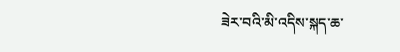ཟེར་བའི་མི་འདིས་སྐད་ཆ་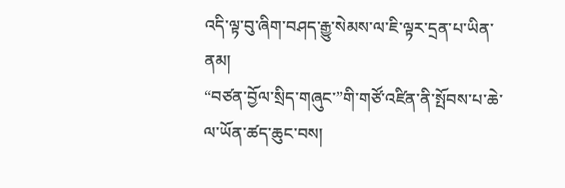འདི་ལྟ་བུ་ཞིག་བཤད་རྒྱུ་སེམས་ལ་ཇི་ལྟར་དྲན་པ་ཡིན་ནམ།
“བཙན་བྱོལ་སྲིད་གཞུང་”གི་གཙོ་འཛིན་ནི་སྤོབས་པ་ཆེ་ལ་ཡོན་ཚད་ཆུང་བས།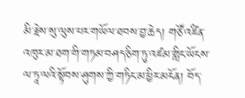མི་རྗེས་སུ་ལུས་པར་གཡོལ་ཐབས་བྱ་ཆེད། གཙོ་འཛིན་འཁུར་མ་ཐག་གི་གཏམ་བཤད་ཅིག་ཏུ་འཛམ་གླིང་ཡོངས་ལ་ཏཱ་ལའི་སྟོབས་ཤུགས་ཀྱི་གཏིང་མ་ཕྱིར་མངོན། བོད་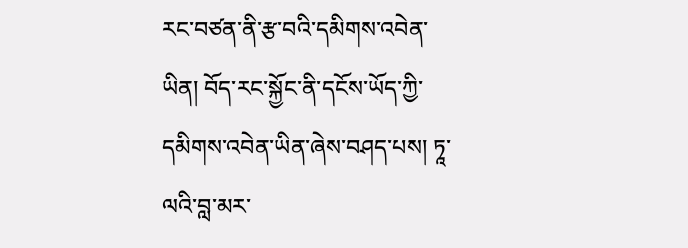རང་བཙན་ནི་རྩ་བའི་དམིགས་འབེན་ཡིན། བོད་རང་སྐྱོང་ནི་དངོས་ཡོད་ཀྱི་དམིགས་འབེན་ཡིན་ཞེས་བཤད་པས། ཏཱ་ལའི་བླ་མར་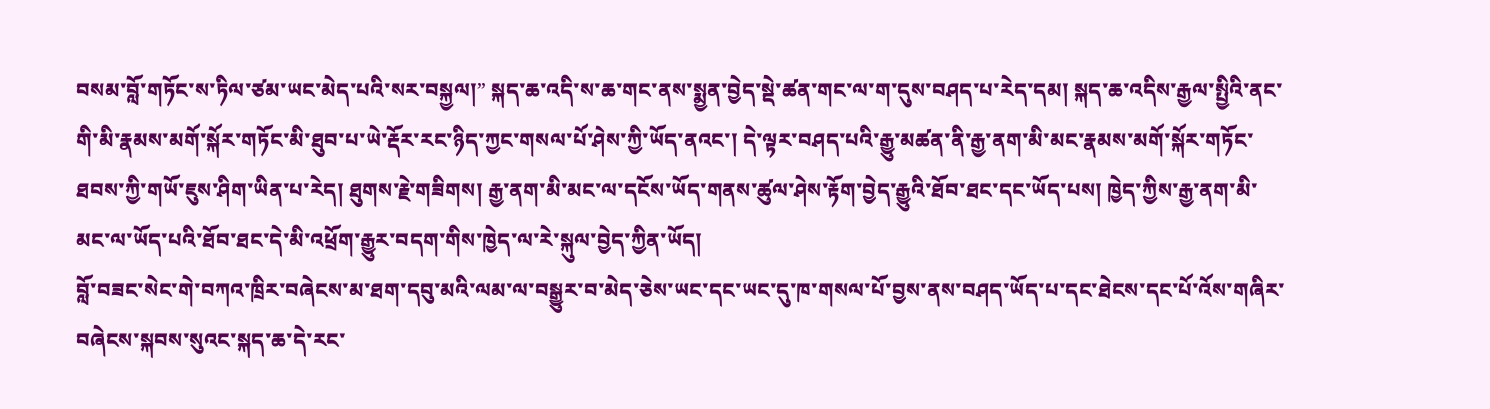བསམ་བློ་གཏོང་ས་ཏིལ་ཙམ་ཡང་མེད་པའི་སར་བསྐྱལ།” སྐད་ཆ་འདི་ས་ཆ་གང་ནས་སྨྱན་བྱེད་སྡེ་ཚན་གང་ལ་ག་དུས་བཤད་པ་རེད་དམ། སྐད་ཆ་འདིས་རྒྱལ་སྤྱིའི་ནང་གི་མི་རྣམས་མགོ་སྐོར་གཏོང་མི་ཐུབ་པ་ཡེ་རྡོར་རང་ཉིད་ཀྱང་གསལ་པོ་ཤེས་ཀྱི་ཡོད་ནའང་། དེ་ལྟར་བཤད་པའི་རྒྱུ་མཚན་ནི་རྒྱ་ནག་མི་མང་རྣམས་མགོ་སྐོར་གཏོང་ཐབས་ཀྱི་གཡོ་ཇུས་ཤིག་ཡིན་པ་རེད། ཐུགས་རྗེ་གཟིགས། རྒྱ་ནག་མི་མང་ལ་དངོས་ཡོད་གནས་ཚུལ་ཤེས་རྟོག་བྱེད་རྒྱུའི་ཐོབ་ཐང་དང་ཡོད་པས། ཁྱེད་ཀྱིས་རྒྱ་ནག་མི་མང་ལ་ཡོད་པའི་ཐོབ་ཐང་དེ་མི་འཕྲོག་རྒྱུར་བདག་གིས་ཁྱེད་ལ་རེ་སྐུལ་བྱེད་ཀྱིན་ཡོད།
བློ་བཟང་སེང་གེ་བཀའ་ཁྲིར་བཞེངས་མ་ཐག་དབུ་མའི་ལམ་ལ་བསྒྱུར་བ་མེད་ཅེས་ཡང་དང་ཡང་དུ་ཁ་གསལ་པོ་བྱས་ནས་བཤད་ཡོད་པ་དང་ཐེངས་དང་པོ་འོས་གཞིར་བཞེངས་སྐབས་སུའང་སྐད་ཆ་དེ་རང་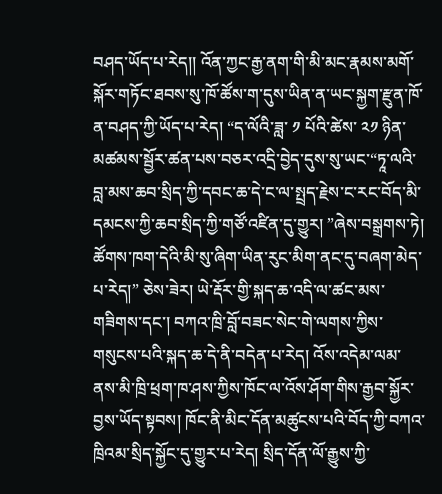བཤད་ཡོད་པ་རེད།། འོན་ཀྱང་རྒྱ་ནག་གི་མི་མང་རྣམས་མགོ་སྐོར་གཏོང་ཐབས་སུ་ཁོ་ཚོས་ག་དུས་ཡིན་ན་ཡང་སྐྱག་རྫུན་ཁོ་ན་བཤད་ཀྱི་ཡོད་པ་རེད། “ད་ལོའི་ཟླ་ ༡ པོའི་ཚེས་ ༢༡ ཉིན་མཚམས་སྦྱོར་ཚན་པས་བཅར་འདྲི་བྱེད་དུས་སུ་ཡང་“ཏཱ་ལའི་བླ་མས་ཆབ་སྲིད་ཀྱི་དབང་ཆ་དེ་ང་ལ་སྤྲད་རྗེས་ང་རང་བོད་མི་དམངས་ཀྱི་ཆབ་སྲིད་ཀྱི་གཙོ་འཛིན་དུ་གྱུར། ”ཞེས་བསྒྲགས་ཏེ། ཚོགས་ཁག་དེའི་མི་སུ་ཞིག་ཡིན་རུང་མིག་ནང་དུ་བཞག་མེད་པ་རེད།” ཅེས་ཟེར། ཡེ་རྡོར་གྱི་སྐད་ཆ་འདི་ལ་ཚང་མས་གཟིགས་དང་། བཀའ་ཁྲི་བློ་བཟང་སེང་གེ་ལགས་ཀྱིས་གསུངས་པའི་སྐད་ཆ་དེ་ནི་བདེན་པ་རེད། འོས་འདེམ་ལམ་ནས་མི་ཁྲི་ཕྲག་ཁ་ཤས་ཀྱིས་ཁོང་ལ་འོས་ཤོག་གིས་རྒྱབ་སྐྱོར་བྱས་ཡོད་སྟབས། ཁོང་ནི་མིང་དོན་མཚུངས་པའི་བོད་ཀྱི་བཀའ་ཁྲིའམ་སྲིད་སྐྱོང་དུ་གྱུར་པ་རེད། སྲིད་དོན་ལོ་རྒྱུས་ཀྱི་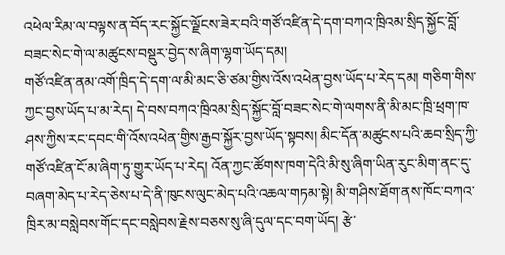འཕེལ་རིམ་ལ་བལྟས་ན་བོད་རང་སྐྱོང་ལྗོངས་ཟེར་བའི་གཙོ་འཛིན་དེ་དག་བཀའ་ཁྲིའམ་སྲིད་སྐྱོང་བློ་བཟང་སེང་གེ་ལ་མཚུངས་བསྡུར་བྱེད་ས་ཞིག་ལྷག་ཡོད་དམ།
གཙོ་འཛིན་ནམ་འགོ་ཁྲིད་དེ་དག་ལ་མི་མང་ཅི་ཙམ་གྱིས་འོས་འཕེན་བྱས་ཡོད་པ་རེད་དམ། གཅིག་གིས་ཀྱང་བྱས་ཡོད་པ་མ་རེད། དེ་བས་བཀའ་ཁྲིའམ་སྲིད་སྐྱོང་བློ་བཟང་སེང་གེ་ལགས་ནི་མི་མང་ཁྲི་ཕྲག་ཁ་ཤས་ཀྱིས་རང་དབང་གི་འོས་འཕེན་གྱིས་རྒྱབ་སྐྱོར་བྱས་ཡོད་སྟབས། མིང་དོན་མཚུངས་པའི་ཆབ་སྲིད་ཀྱི་གཙོ་འཛིན་ངོ་མ་ཞིག་ཏུ་གྱུར་ཡོད་པ་རེད། འོན་ཀྱང་ཚོགས་ཁག་དེའི་མི་སུ་ཞིག་ཡིན་རུང་མིག་ནང་དུ་བཞག་མེད་པ་རེད་ཅེས་པ་དེ་ནི་ཁུངས་ལུང་མེད་པའི་འཆལ་གཏམ་སྟེ། མི་གཤིས་ཐོག་ནས་ཁོང་བཀའ་ཁྲིར་མ་བསླེབས་གོང་དང་བསླེབས་རྗེས་བཅས་སུ་ཞི་དུལ་དང་བག་ཡོད། རྩེ་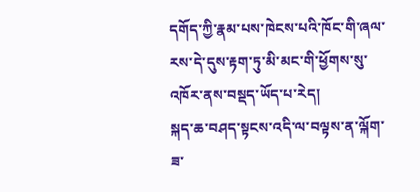དགོད་ཀྱི་རྣམ་པས་ཁེངས་པའི་ཁོང་གི་ཞལ་རས་དེ་དུས་རྟག་ཏུ་མི་མང་གི་ཕྱོགས་སུ་འཁོར་ནས་བསྡད་ཡོད་པ་རེད།
སྐད་ཆ་བཤད་སྟངས་འདི་ལ་བལྟས་ན་ལྐོག་ཟ་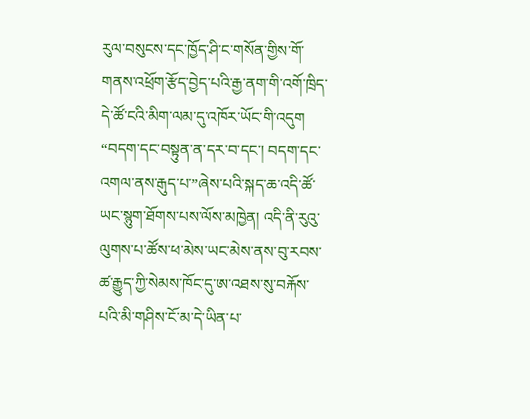རུལ་བསུངས་དང་ཁྱོད་ཤི་ང་གསོན་གྱིས་གོ་གནས་འཕྲོག་རྩོད་བྱེད་པའི་རྒྱ་ནག་གི་འགོ་ཁྲིད་དེ་ཚོ་ངའི་མིག་ལམ་དུ་འཁོར་ཡོང་གི་འདུག “བདག་དང་བསྟུན་ན་དར་བ་དང་། བདག་དང་འགལ་ནས་རྒུད་པ་”ཞེས་པའི་སྐད་ཆ་འདི་ཚོ་ཡང་སྙུག་ཐོགས་པས་ལོས་མཁྱེན། འདི་ནི་རུའུ་ལུགས་པ་ཚོས་ཕ་མེས་ཡང་མེས་ནས་བུ་རབས་ཚ་རྒྱུད་ཀྱི་སེམས་ཁོང་དུ་ཨ་འཐས་སུ་བརྐོས་པའི་མི་གཤིས་ངོ་མ་དེ་ཡིན་པ་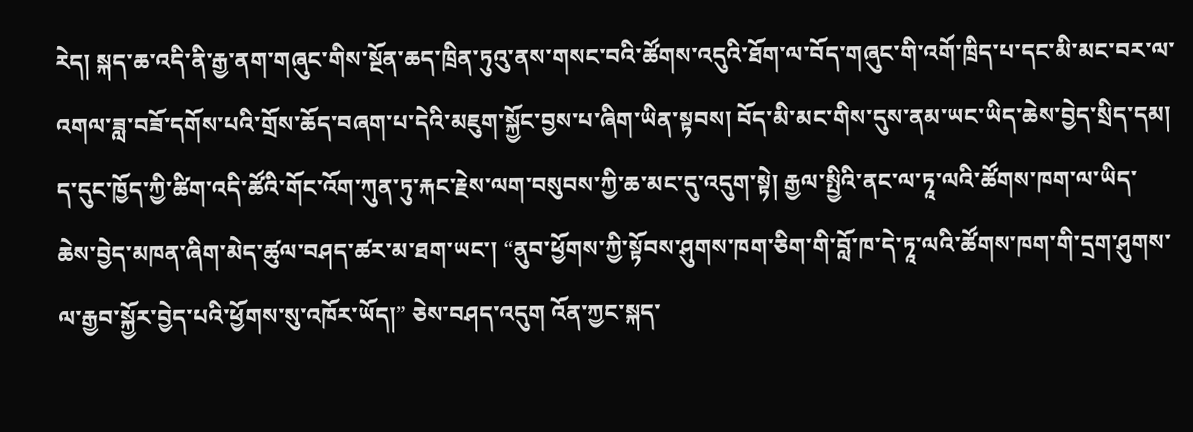རེད། སྐད་ཆ་འདི་ནི་རྒྱ་ནག་གཞུང་གིས་སྔོན་ཆད་ཁྲིན་ཏུའུ་ནས་གསང་བའི་ཚོགས་འདུའི་ཐོག་ལ་བོད་གཞུང་གི་འགོ་ཁྲིད་པ་དང་མི་མང་བར་ལ་འགལ་ཟླ་བཟོ་དགོས་པའི་གྲོས་ཆོད་བཞག་པ་དེའི་མཇུག་སྐྱོང་བྱས་པ་ཞིག་ཡིན་སྟབས། བོད་མི་མང་གིས་དུས་ནམ་ཡང་ཡིད་ཆེས་བྱེད་སྲིད་དམ།
ད་དུང་ཁྱོད་ཀྱི་ཚིག་འདི་ཚོའི་གོང་འོག་ཀུན་ཏུ་རྐང་རྗེས་ལག་བསུབས་ཀྱི་ཆ་མང་དུ་འདུག་སྟེ། རྒྱལ་སྤྱིའི་ནང་ལ་ཏཱ་ལའི་ཚོགས་ཁག་ལ་ཡིད་ཆེས་བྱེད་མཁན་ཞིག་མེད་ཚུལ་བཤད་ཚར་མ་ཐག་ཡང་། “ནུབ་ཕྱོགས་ཀྱི་སྟོབས་ཤུགས་ཁག་ཅིག་གི་བློ་ཁ་དེ་ཏཱ་ལའི་ཚོགས་ཁག་གི་དྲག་ཤུགས་ལ་རྒྱབ་སྐྱོར་བྱེད་པའི་ཕྱོགས་སུ་འཁོར་ཡོད།” ཅེས་བཤད་འདུག འོན་ཀྱང་སྐད་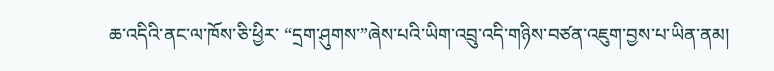ཆ་འདིའི་ནང་ལ་ཁོས་ཅི་ཕྱིར་ “དྲག་ཤུགས་”ཞེས་པའི་ཡིག་འབྲུ་འདི་གཉིས་བཙན་འཇུག་བྱས་པ་ཡིན་ནམ།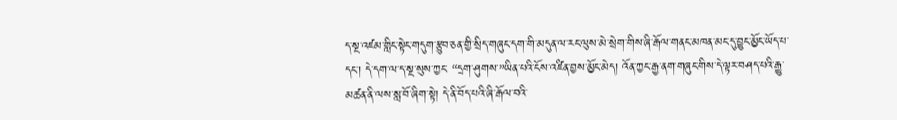ད་སྔ་འཛམ་གླིང་སྟེང་གདུག་རྩུབ་ཅན་གྱི་སྲིད་གཞུང་དག་གི་མདུན་ལ་རང་ལུས་མེ་སྲེག་གིས་ཞི་རྒོལ་གནང་མཁན་མང་དུ་བྱུང་མྱོང་ཡོད་པ་དང་། དེ་དག་ལ་ད་སྔ་སུས་ཀྱང་ “དྲག་ཤུགས་”ཡིན་པའི་ངོས་འཛིན་བྱས་མྱོང་མེད། འོན་ཀྱང་རྒྱ་ནག་གཞུང་གིས་དེ་ལྟར་བཤད་པའི་རྒྱུ་མཚན་ནི་ལས་སླ་བོ་ཞིག་སྟེ། དེ་ནི་བོད་པའི་ཞི་རྒོལ་བའི་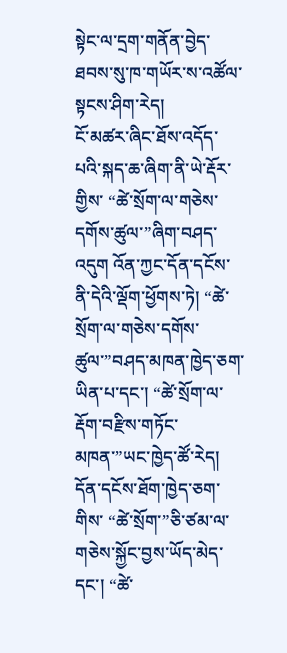སྟེང་ལ་དྲག་གནོན་བྱེད་ཐབས་སུ་ཁ་གཡོར་ས་འཚོལ་སྟངས་ཤིག་རེད།
ངོ་མཚར་ཞིང་ཐོས་འདོད་པའི་སྐད་ཆ་ཞིག་ནི་ཡེ་རྡོར་གྱིས་ “ཚེ་སྲོག་ལ་གཅེས་དགོས་ཚུལ་”ཞིག་བཤད་འདུག འོན་ཀྱང་དོན་དངོས་ནི་དེའི་ལྡོག་ཕྱོགས་ཏེ། “ཚེ་སྲོག་ལ་གཅེས་དགོས་ཚུལ་”བཤད་མཁན་ཁྱེད་ཅག་ཡིན་པ་དང་། “ཚེ་སྲོག་ལ་རྡོག་བརྫིས་གཏོང་མཁན་”ཡང་ཁྱེད་ཚོ་རེད། དོན་དངོས་ཐོག་ཁྱེད་ཅག་གིས་ “ཚེ་སྲོག་”ཅི་ཙམ་ལ་གཅེས་སྐྱོང་བྱས་ཡོད་མེད་དང་། “ཚེ་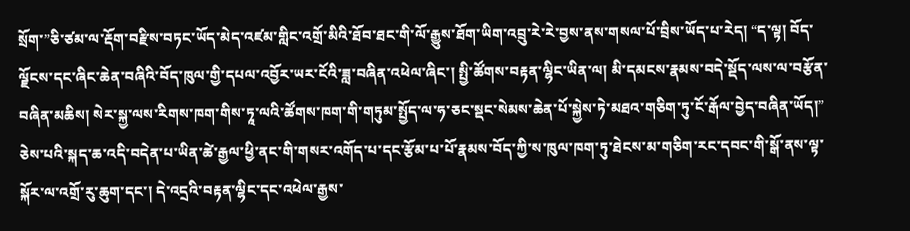སྲོག་”ཅི་ཙམ་ལ་རྡོག་བརྫིས་བཏང་ཡོད་མེད་འཛམ་གླིང་འགྲོ་མིའི་ཐོབ་ཐང་གི་ལོ་རྒྱུས་ཐོག་ཡིག་འབྲུ་རེ་རེ་བྱས་ནས་གསལ་པོ་བྲིས་ཡོད་པ་རེད། “ད་ལྟ། བོད་ལྗོངས་དང་ཞིང་ཆེན་བཞིའི་བོད་ཁུལ་གྱི་དཔལ་འབྱོར་ཡར་ངོའི་ཟླ་བཞིན་འཕེལ་ཞིང་། སྤྱི་ཚོགས་བརྟན་ལྷིང་ཡིན་ལ། མི་དམངས་རྣམས་བདེ་སྡོད་ལས་ལ་བརྩོན་བཞིན་མཆིས། སེར་སྐྱ་ལས་རིགས་ཁག་གིས་ཏཱ་ལའི་ཚོགས་ཁག་གི་གཏུམ་སྤྱོད་ལ་ཧ་ཅང་སྡང་སེམས་ཆེན་པོ་སྐྱེས་ཏེ་མཐའ་གཅིག་ཏུ་ངོ་རྒོལ་བྱེད་བཞིན་ཡོད།” ཅེས་པའི་སྐད་ཆ་འདི་བདེན་པ་ཡིན་ཚེ་རྒྱལ་ཕྱི་ནང་གི་གསར་འགོད་པ་དང་རྩོམ་པ་པོ་རྣམས་བོད་ཀྱི་ས་ཁུལ་ཁག་ཏུ་ཐེངས་མ་གཅིག་རང་དབང་གི་སྒོ་ནས་ལྟ་སྐོར་ལ་འགྲོ་རུ་ཆུག་དང་། དེ་འདྲའི་བརྟན་ལྷིང་དང་འཕེལ་རྒྱས་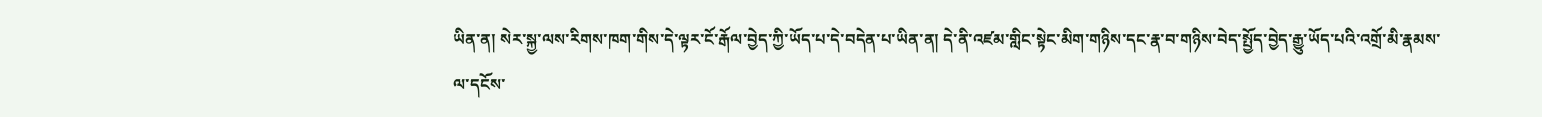ཡིན་ན། སེར་སྐྱ་ལས་རིགས་ཁག་གིས་དེ་ལྟར་ངོ་རྒོལ་བྱེད་ཀྱི་ཡོད་པ་དེ་བདེན་པ་ཡིན་ན། དེ་ནི་འཛམ་གླིང་སྟེང་མིག་གཉིས་དང་རྣ་བ་གཉིས་བེད་སྤྱོད་བྱེད་རྒྱུ་ཡོད་པའི་འགྲོ་མི་རྣམས་ལ་དངོས་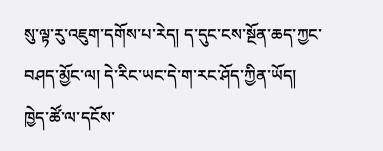སུ་ལྟ་རུ་འཇུག་དགོས་པ་རེད། ད་དུང་ངས་སྔོན་ཆད་ཀྱང་བཤད་མྱོང་ལ། དེ་རིང་ཡང་དེ་ག་རང་ཤོད་ཀྱིན་ཡོད། ཁྱེད་ཚོ་ལ་དངོས་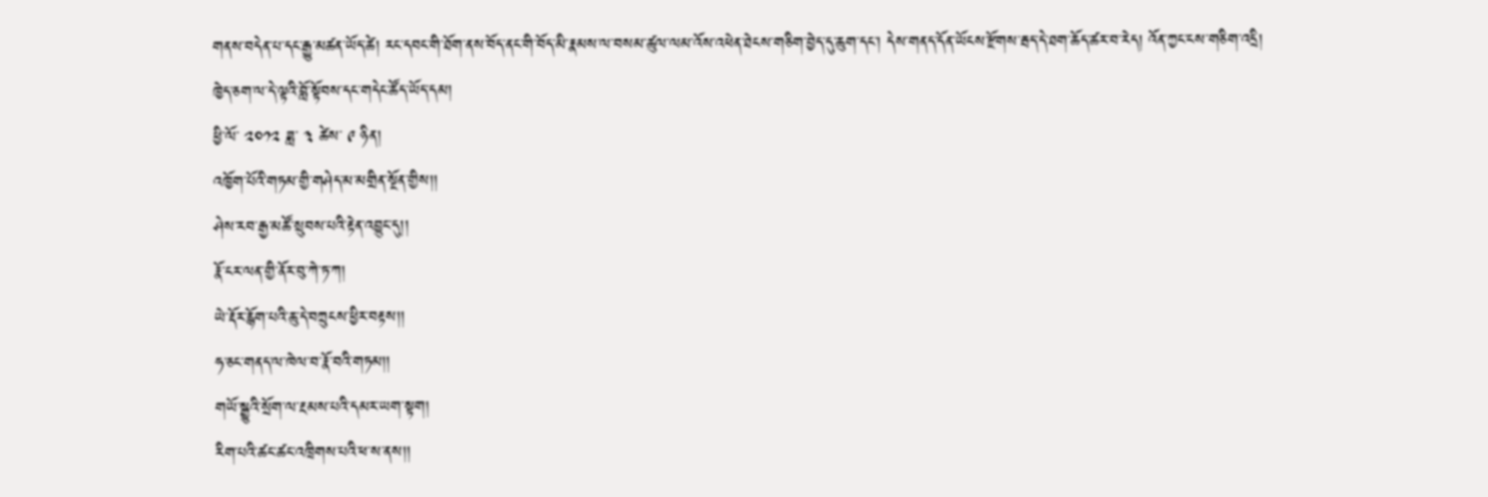གནས་བདེན་པ་དང་རྒྱུ་མཚན་ཡོད་ཚེ། རང་དབང་གི་ཐོག་ནས་བོད་ནང་གི་བོད་མི་རྣམས་ལ་བསམ་ཚུལ་ལམ་འོས་འཕེན་ཐེངས་གཅིག་བྱེད་དུ་ཆུག་དང་། དེས་གནད་དོན་ཡོངས་རྫོགས་རྦད་དེ་ཐག་ཆོད་ཚར་བ་རེད། འོན་ཀྱང་ངས་གཅིག་འདྲི། ཁྱེད་ཅག་ལ་དེ་ལྟའི་བློ་སྟོབས་དང་གདེང་ཚོད་ཡོད་དམ།
ཕྱི་ལོ་ ༢༠༡༢ ཟླ་ ༣ ཚེས་ ༩ ཉིན།
འཁྱོག་པོའི་གཏམ་གྱི་གཤེད་མ་མགྲིན་སྔོན་གྱིས།།
ཤེས་རབ་རྒྱ་མཚོ་སྲུབས་པའི་རྟེན་འབྱུང་དུ།།
རྣོ་ངར་ལན་གྱི་ནོར་བུ་ཀེ་ཏ་ཀ།
ཡེ་རྡོར་རྙོག་པའི་ཆུ་དེ་བཀྲུངས་ཕྱིར་བརྟས།།
ཧ་ཅང་གནད་ལ་ཁེལ་བ་རྣོ་བའི་གཏམ།།
གཡོ་སྒྱུའི་སྲོག་ལ་རྔམས་པའི་དམར་ཡག་སྟག།
རིག་པའི་ཚང་ཚང་འཁྲིགས་པའི་ཕ་ས་ནས།།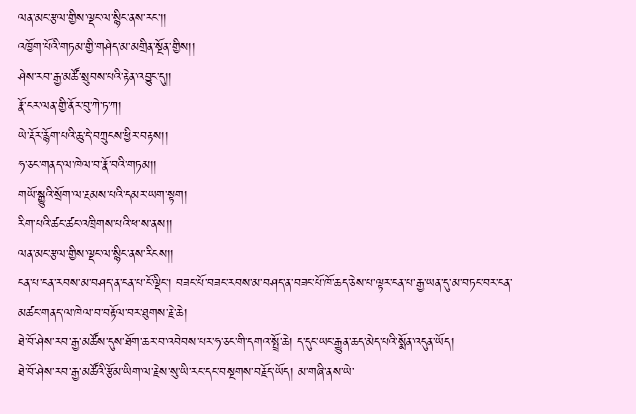ལན་མང་རྩལ་གྱིས་ལྡང་ལ་སྙིང་ནས་རང་།།
འཁྱོག་པོའི་གཏམ་གྱི་གཤེད་མ་མགྲིན་སྔོན་གྱིས།།
ཤེས་རབ་རྒྱ་མཚོ་སྲུབས་པའི་རྟེན་འབྱུང་དུ།།
རྣོ་ངར་ལན་གྱི་ནོར་བུ་ཀེ་ཏ་ཀ།
ཡེ་རྡོར་རྙོག་པའི་ཆུ་དེ་བཀྲུངས་ཕྱིར་བརྟས།།
ཧ་ཅང་གནད་ལ་ཁེལ་བ་རྣོ་བའི་གཏམ།།
གཡོ་སྒྱུའི་སྲོག་ལ་རྔམས་པའི་དམར་ཡག་སྟག།
རིག་པའི་ཚང་ཚང་འཁྲིགས་པའི་ཕ་ས་ནས།།
ལན་མང་རྩལ་གྱིས་ལྡང་ལ་སྙིང་ནས་རིངས།།
ངན་པ་ངན་རབས་མ་བཤད་ན་ངན་པ་ངོ་ལྡིང་། བཟང་པོ་བཟང་རབས་མ་བཤད་ན་བཟང་པོ་ཁོ་ཆད་ཅེས་པ་ལྟར་ངན་པ་རྒྱ་ཡན་དུ་མ་བཏང་བར་ངན་མཚང་གནད་ལ་ཁེལ་བ་བརྟོལ་བར་ཐུགས་རྗེ་ཆེ།
ཐེ་བོ་ཤེས་རབ་རྒྱ་མཚོས་དུས་ཐོག་ཆར་བ་འབེབས་པར་ཧ་ཅང་གི་དགའ་སྤྲོ་ཆེ། ད་དུང་ཡང་རྒྱུན་ཆད་མེད་པའི་སྨོན་འདུན་ཡོད།
ཐེ་བོ་ཤེས་རབ་རྒྱ་མཚོའི་རྩོམ་ཡིག་ལ་རྗེས་སུ་ཡི་རང་དང་བསྔགས་བརྗོད་ཡོད། མ་གཞི་ནས་ཡེ་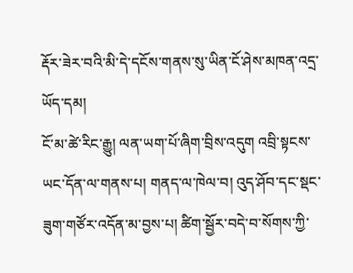རྡོར་ཟེར་བའི་མི་དེ་དངོས་གནས་སུ་ཡིན་ངོ་ཤེས་མཁན་འདྲ་ཡོད་དམ།
ངོ་མ་ཚེ་རིང་རྒྱུ། ལན་ཡག་པོ་ཞིག་བྲིས་འདུག འབྲི་སྟངས་ཡང་དོན་ལ་གནས་པ། གནད་ལ་ཁེལ་བ། འུད་ཤོབ་དང་སྡང་ཟུག་གཙོར་འདོན་མ་བྱས་པ། ཚིག་སྦྱོར་བདེ་བ་སོགས་ཀྱི་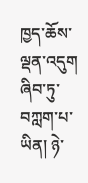ཁྱད་ཆོས་ལྡན་འདུག ཞིབ་ཏུ་བཀླག་པ་ཡིན། ཉེ་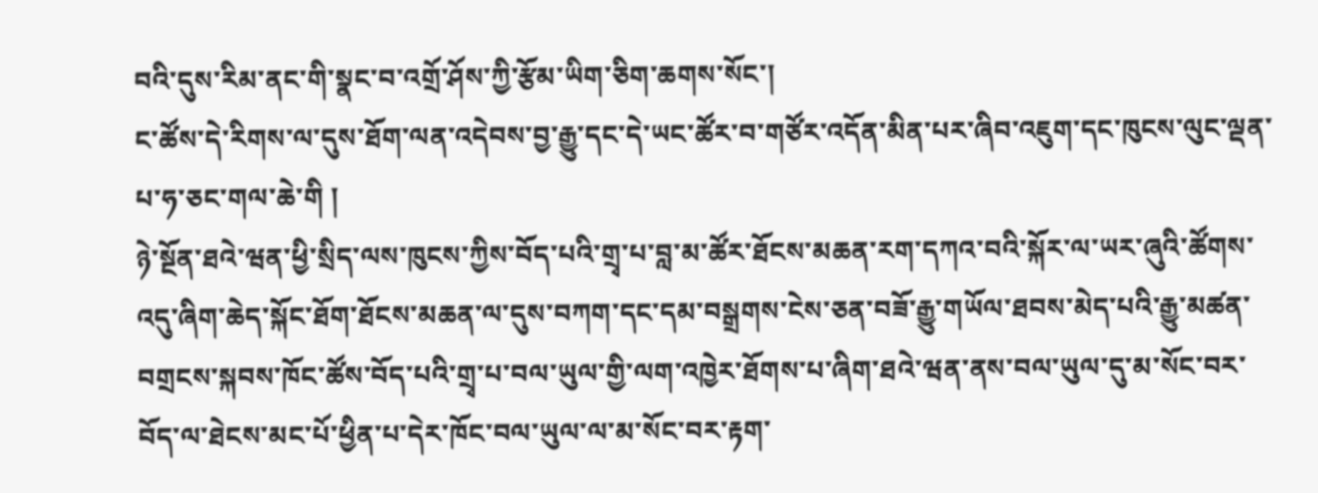བའི་དུས་རིམ་ནང་གི་སྣང་བ་འགྲོ་ཤོས་ཀྱི་རྩོམ་ཡིག་ཅིག་ཆགས་སོང་།
ང་ཚོས་དེ་རིགས་ལ་དུས་ཐོག་ལན་འདེབས་བྱ་རྒྱུ་དང་དེ་ཡང་ཚོར་བ་གཙོར་འདོན་མིན་པར་ཞིབ་འཇུག་དང་ཁུངས་ལུང་ལྡན་པ་ཧ་ཅང་གལ་ཆེ་གི །
ཉེ་སྔོན་ཐའེ་ཝན་ཕྱི་སྲིད་ལས་ཁུངས་ཀྱིས་བོད་པའི་གྲྭ་པ་བླ་མ་ཚོར་ཐོངས་མཆན་རག་དཀའ་བའི་སྐོར་ལ་ཡར་ཞུའི་ཚོགས་འདུ་ཞིག་ཆེད་སྐོང་ཐོག་ཐོངས་མཆན་ལ་དུས་བཀག་དང་དམ་བསྒྲགས་ངེས་ཅན་བཟོ་རྒྱུ་གཡོལ་ཐབས་མེད་པའི་རྒྱུ་མཚན་བགྲངས་སྐབས་ཁོང་ཚོས་བོད་པའི་གྲྭ་པ་བལ་ཡུལ་གྱི་ལག་འཁྱེར་ཐོགས་པ་ཞིག་ཐའེ་ཝན་ནས་བལ་ཡུལ་དུ་མ་སོང་བར་བོད་ལ་ཐེངས་མང་པོ་ཕྱིན་པ་དེར་ཁོང་བལ་ཡུལ་ལ་མ་སོང་བར་རྟག་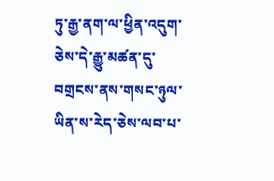ཏུ་རྒྱ་ནག་ལ་ཕྱིན་འདུག་ཅེས་དེ་རྒྱུ་མཚན་དུ་བགྲངས་ནས་གསང་ཉུལ་ཡིན་ས་རེད་ཅེས་ལབ་པ་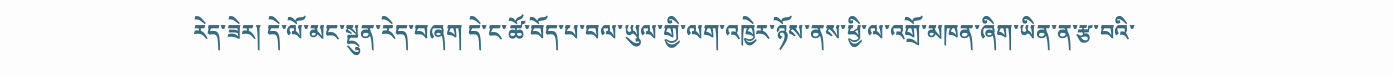རེད་ཟེར། དེ་ལོ་མང་སྔུན་རེད་བཞག དེ་ང་ཚོ་བོད་པ་བལ་ཡུལ་གྱི་ལག་འཁྱེར་ཉོས་ནས་ཕྱི་ལ་འགྲོ་མཁན་ཞིག་ཡིན་ན་རྩ་བའི་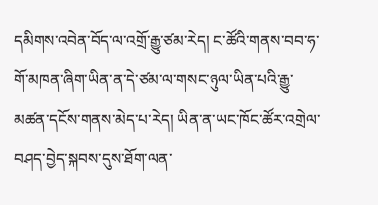དམིགས་འབེན་བོད་ལ་འགྲོ་རྒྱུ་ཙམ་རེད། ང་ཚོའི་གནས་བབ་ཧ་གོ་མཁན་ཞིག་ཡིན་ན་དེ་ཙམ་ལ་གསང་ཉུལ་ཡིན་པའི་རྒྱུ་མཚན་དངོས་གནས་མེད་པ་རེད། ཡིན་ན་ཡང་ཁོང་ཚོར་འགྲེལ་བཤད་བྱེད་སྐབས་དུས་ཐོག་ལན་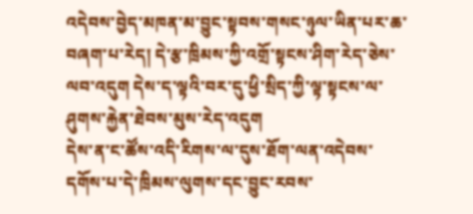འདེབས་བྱེད་མཁན་མ་བྱུང་སྟབས་གསང་ཉུལ་ཡིན་པར་ཆ་བཞག་པ་རེད། དེ་རྩ་ཁྲིམས་ཀྱི་འགྲོ་སྟངས་ཤིག་རེད་ཅེས་ལབ་འདུག དེས་ད་ལྟའི་བར་དུ་ཕྱི་སྲིད་ཀྱི་ལྟ་སྟངས་ལ་ཤུགས་རྐྱེན་ཐེབས་མུས་རེད་འདུག
དེས་ན་ང་ཚོས་འདི་རིགས་ལ་དུས་ཐོག་ལན་འདེབས་དགོས་པ་དེ་ཁྲིམས་ལུགས་དང་བྱུང་རབས་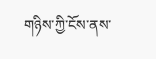གཉིས་ཀྱི་ངོས་ནས་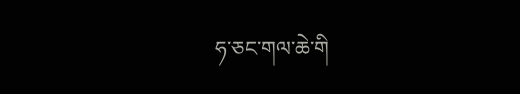ཧ་ཅང་གལ་ཆེ་གི